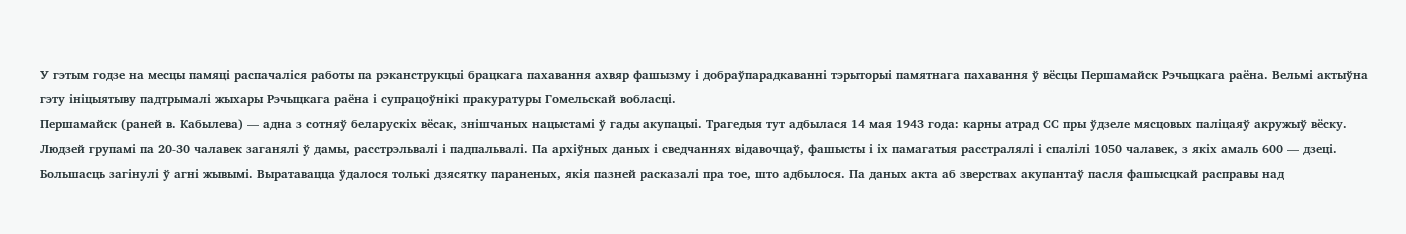У гэтым годзе на месцы памяці распачаліся работы па рэканструкцыі брацкага пахавання ахвяр фашызму і добраўпарадкаванні тэрыторыі памятнага пахавання ў вёсцы Першамайск Рэчыцкага раёна. Вельмі актыўна гэту ініцыятыву падтрымалі жыхары Рэчыцкага раёна і супрацоўнікі пракуратуры Гомельскай вобласці.
Першамайск (раней в. Кабылева) — адна з сотняў беларускіх вёсак, знішчаных нацыстамі ў гады акупацыі. Трагедыя тут адбылася 14 мая 1943 года: карны атрад СС пры ўдзеле мясцовых паліцаяў акружыў вёску. Людзей групамі па 20-30 чалавек заганялі ў дамы, расстрэльвалі і падпальвалі. Па архіўных даных і сведчаннях відавочцаў, фашысты і іх памагатыя расстралялі і спалілі 1050 чалавек, з якіх амаль 600 — дзеці. Большасць загінулі ў агні жывымі. Выратавацца ўдалося толькі дзясятку параненых, якія пазней расказалі пра тое, што адбылося. Па даных акта аб зверствах акупантаў пасля фашысцкай расправы над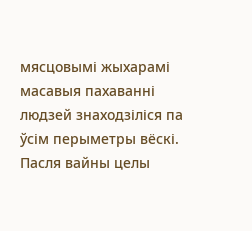мясцовымі жыхарамі масавыя пахаванні людзей знаходзіліся па ўсім перыметры вёскі. Пасля вайны целы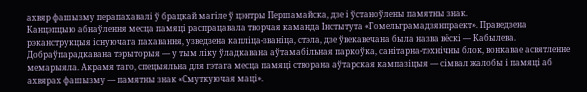ахвяр фашызму перапахавалі ў брацкай магіле ў цэнтры Першамайска, дзе і ўстаноўлены памятны знак.
Канцэпцыю абнаўлення месца памяці распрацавала творчая каманда Інстытута «Гомельграмадзянпраект». Праведзена рэканструкцыя існуючага пахавання, узведзена капліца-званіца, стэла, дзе ўвекавечана была назва вёскі — Кабылева. Добраўпарадкавана тэрыторыя — у тым ліку ўладкавана аўтамабільная паркоўка, санітарна-тэхнічны блок, вонкавае асвятленне мемарыяла. Акрамя таго, спецыяльна для гэтага месца памяці створана аўтарская кампазіцыя — сімвал жалобы і памяці аб ахвярах фашызму — памятны знак «Смуткуючая маці».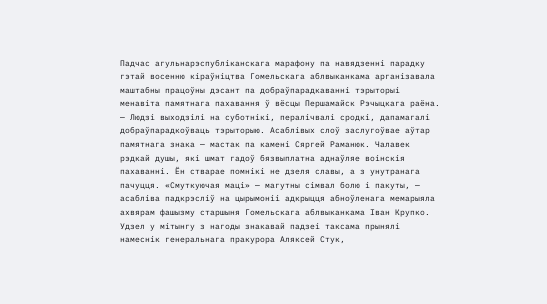Падчас агульнарэспубліканскага марафону па навядзенні парадку гэтай восенню кіраўніцтва Гомельскага аблвыканкама арганізавала маштабны працоўны дэсант па добраўпарадкаванні тэрыторыі менавіта памятнага пахавання ў вёсцы Першамайск Рэчыцкага раёна.
— Людзі выходзілі на суботнікі, пералічвалі сродкі, дапамагалі добраўпарадкоўваць тэрыторыю. Асаблівых слоў заслугоўвае аўтар памятнага знака — мастак па камені Сяргей Раманюк. Чалавек рэдкай душы, які шмат гадоў бязвыплатна аднаўляе воінскія пахаванні. Ён стварае помнікі не дзеля славы, а з унутранага пачуцця. «Смуткуючая маці» — магутны сімвал болю і пакуты, — асабліва падкрэсліў на цырымоніі адкрыцця абноўленага мемарыяла ахвярам фашызму старшыня Гомельскага аблвыканкама Іван Крупко.
Удзел у мітынгу з нагоды знакавай падзеі таксама прынялі намеснік генеральнага пракурора Аляксей Стук,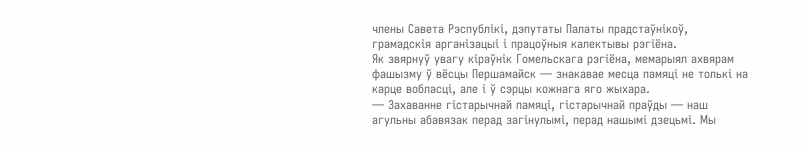члены Савета Рэспублікі, дэпутаты Палаты прадстаўнікоў, грамадскія арганізацыі і працоўныя калектывы рэгіёна.
Як звярнуў увагу кіраўнік Гомельскага рэгіёна, мемарыял ахвярам фашызму ў вёсцы Першамайск — знакавае месца памяці не толькі на карце вобласці, але і ў сэрцы кожнага яго жыхара.
— Захаванне гістарычнай памяці, гістарычнай праўды — наш агульны абавязак перад загінулымі, перад нашымі дзецьмі. Мы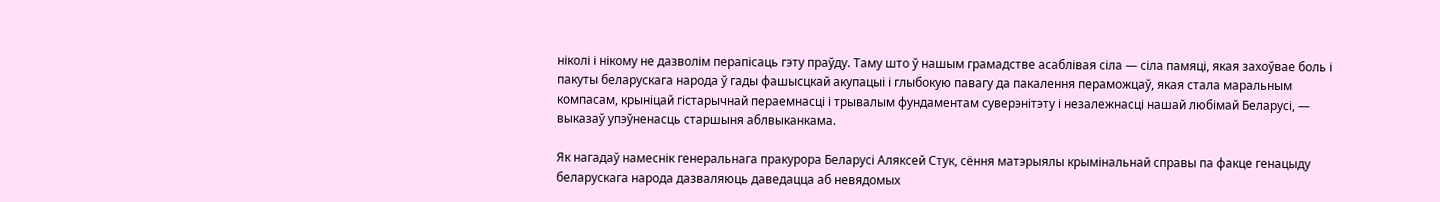ніколі і нікому не дазволім перапісаць гэту праўду. Таму што ў нашым грамадстве асаблівая сіла — сіла памяці, якая захоўвае боль і пакуты беларускага народа ў гады фашысцкай акупацыі і глыбокую павагу да пакалення пераможцаў, якая стала маральным компасам, крыніцай гістарычнай пераемнасці і трывалым фундаментам суверэнітэту і незалежнасці нашай любімай Беларусі, — выказаў упэўненасць старшыня аблвыканкама.

Як нагадаў намеснік генеральнага пракурора Беларусі Аляксей Стук, сёння матэрыялы крымінальнай справы па факце генацыду беларускага народа дазваляюць даведацца аб невядомых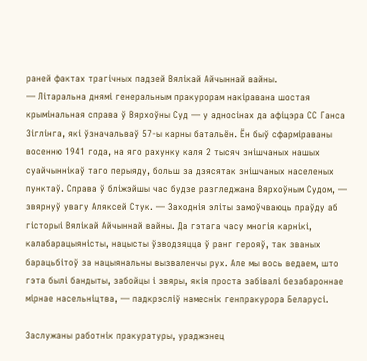раней фактах трагічных падзей Вялікай Айчыннай вайны.
— Літаральна днямі генеральным пракурорам накіравана шостая крымінальная справа ў Вярхоўны Суд — у адносінах да афіцэра СС Ганса Зіглінга, які ўзначальваў 57-ы карны батальён. Ён быў сфарміраваны восенню 1941 года, на яго рахунку каля 2 тысяч знішчаных нашых суайчыннікаў таго перыяду, больш за дзясятак знішчаных населеных пунктаў. Справа ў бліжэйшы час будзе разгледжана Вярхоўным Судом, — звярнуў увагу Аляксей Стук. — Заходнія эліты замоўчваюць праўду аб гісторыі Вялікай Айчыннай вайны. Да гэтага часу многія карнікі, калабарацыяністы, нацысты ўзводзяцца ў ранг герояў, так званых барацьбітоў за нацыянальны вызваленчы рух. Але мы вось ведаем, што гэта былі бандыты, забойцы і звяры, якія проста забівалі безабароннае мірнае насельніцтва, — падкрэсліў намеснік генпракурора Беларусі.

Заслужаны работнік пракуратуры, ураджэнец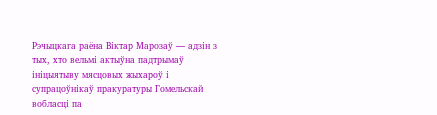Рэчыцкага раёна Віктар Марозаў — адзін з тых, хто вельмі актыўна падтрымаў ініцыятыву мясцовых жыхароў і супрацоўнікаў пракуратуры Гомельскай вобласці па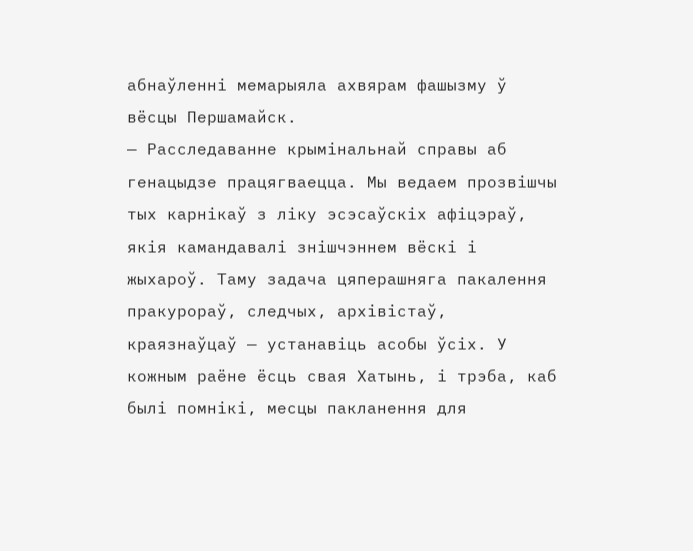абнаўленні мемарыяла ахвярам фашызму ў вёсцы Першамайск.
— Расследаванне крымінальнай справы аб генацыдзе працягваецца. Мы ведаем прозвішчы тых карнікаў з ліку эсэсаўскіх афіцэраў, якія камандавалі знішчэннем вёскі і жыхароў. Таму задача цяперашняга пакалення пракурораў, следчых, архівістаў, краязнаўцаў — устанавіць асобы ўсіх. У кожным раёне ёсць свая Хатынь, і трэба, каб былі помнікі, месцы пакланення для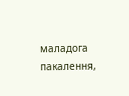маладога пакалення,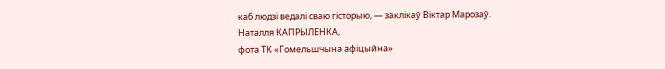каб людзі ведалі сваю гісторыю, — заклікаў Віктар Марозаў.
Наталля КАПРЫЛЕНКА,
фота ТК «Гомельшчына афіцыйна»